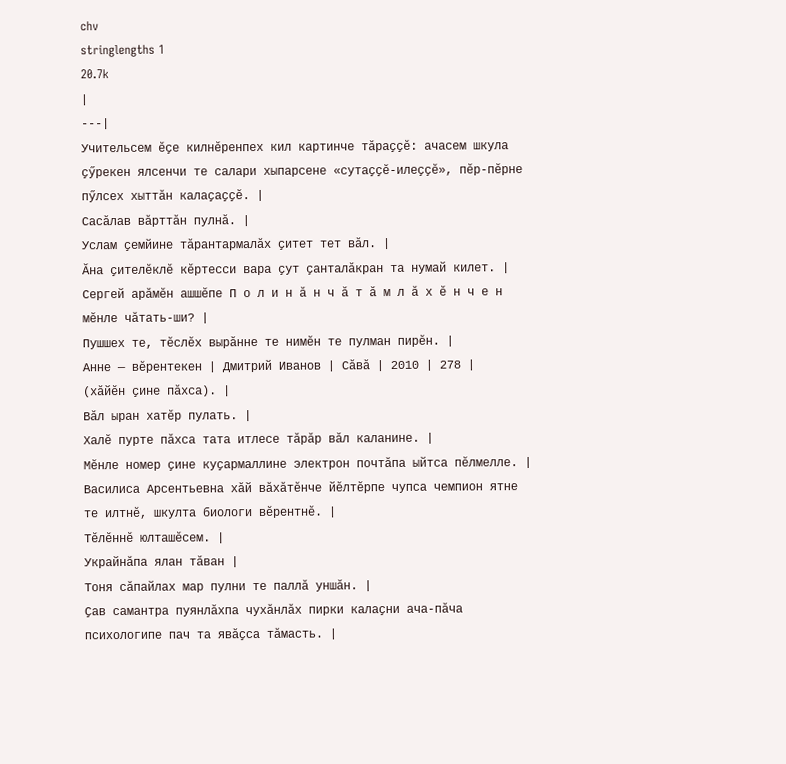chv
stringlengths 1
20.7k
|
---|
Учительсем ӗҫе килнӗренпех кил картинче тӑраҫҫӗ: ачасем шкула ҫӳрекен ялсенчи те салари хыпарсене «сутаҫҫӗ-илеҫҫӗ», пӗр-пӗрне пӳлсех хыттӑн калаҫаҫҫӗ. |
Сасӑлав вӑрттӑн пулнӑ. |
Услам ҫемйине тӑрантармалӑх ҫитет тет вӑл. |
Ӑна ҫителӗклӗ кӗртесси вара ҫут ҫанталӑкран та нумай килет. |
Сергей арӑмӗн ашшӗпе П о л и н ӑ н ч ӑ т ӑ м л ӑ х ӗ н ч е н мӗнле чӑтать-ши? |
Пушшех те, тӗслӗх вырӑнне те нимӗн те пулман пирӗн. |
Анне — вӗрентекен | Дмитрий Иванов | Сӑвӑ | 2010 | 278 |
(хӑйӗн ҫине пӑхса). |
Вӑл ыран хатӗр пулать. |
Халӗ пурте пӑхса тата итлесе тӑрӑр вӑл каланине. |
Мӗнле номер ҫине куҫармаллине электрон почтӑпа ыйтса пӗлмелле. |
Василиса Арсентьевна хӑй вӑхӑтӗнче йӗлтӗрпе чупса чемпион ятне те илтнӗ, шкулта биологи вӗрентнӗ. |
Тӗлӗннӗ юлташӗсем. |
Украйнӑпа ялан тӑван |
Тоня сӑпайлах мар пулни те паллӑ уншӑн. |
Ҫав самантра пуянлӑхпа чухӑнлӑх пирки калаҫни ача-пӑча психологипе пач та явӑҫса тӑмасть. |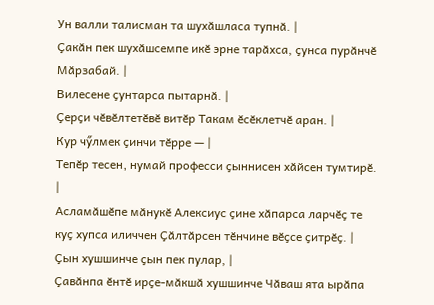Ун валли талисман та шухӑшласа тупнӑ. |
Ҫакӑн пек шухӑшсемпе икӗ эрне тарӑхса, ҫунса пурӑнчӗ Мӑрзабай. |
Вилесене ҫунтарса пытарнӑ. |
Ҫерҫи чӗвӗлтетӗвӗ витӗр Такам ӗсӗклетчӗ аран. |
Кур чӳлмек ҫинчи тӗрре — |
Тепӗр тесен‚ нумай професси ҫыннисен хӑйсен тумтирӗ. |
Асламӑшӗпе мӑнукӗ Алексиус ҫине хӑпарса ларчӗҫ те куҫ хупса иличчен Ҫӑлтӑрсен тӗнчине вӗҫсе ҫитрӗҫ. |
Ҫын хушшинче ҫын пек пулар, |
Ҫавӑнпа ӗнтӗ ирҫе-мӑкшӑ хушшинче Чӑваш ята ырӑпа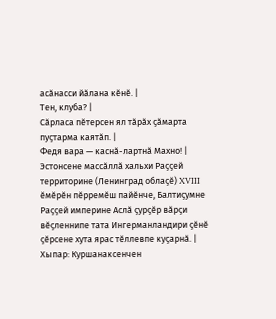асӑнасси йӑлана кӗнӗ. |
Тен, клуба? |
Сӑрласа пӗтерсен ял тӑрӑх ҫӑмарта пуҫтарма каятӑп. |
Федя вара — каснӑ-лартнӑ Махно! |
Эстонсене массӑллӑ хальхи Раҫҫей территорине (Ленинград облаҫӗ) XVIII ӗмӗрӗн пӗрремӗш пайӗнче, Балтиҫумне Раҫҫей империне Аслӑ ҫурҫӗр вӑрҫи вӗҫленнипе тата Ингерманландири ҫӗнӗ ҫӗрсене хута ярас тӗллевпе куҫарнӑ. |
Хыпар: Куршанаксенчен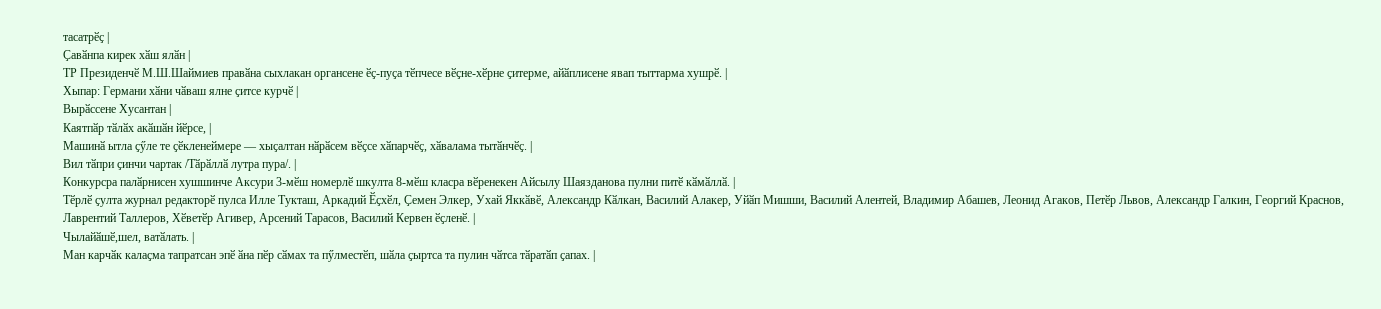тасатрӗҫ |
Ҫавӑнпа кирек хӑш ялӑн |
ТР Президенчӗ М.Ш.Шаймиев правӑна сыхлакан органсене ӗҫ-пуҫа тӗпчесе вӗҫне-хӗрне ҫитерме, айӑплисене явап тыттарма хушрӗ. |
Хыпар: Германи хӑни чӑваш ялне ҫитсе курчӗ |
Вырӑссене Хусантан |
Каятпӑр тӑлӑх акӑшӑн йӗрсе, |
Машинӑ ытла ҫӳле те ҫӗкленеймере — хыҫалтан нӑрӑсем вӗҫсе хӑпарчӗҫ, хӑвалама тытӑнчӗҫ. |
Вил тӑпри ҫинчи чартак /Тӑрӑллӑ лутра пура/. |
Конкурсра палӑрнисен хушшинче Аксури 3-мӗш номерлӗ шкулта 8-мӗш класра вӗренекен Айсылу Шаязданова пулни питӗ кӑмӑллӑ. |
Тӗрлӗ ҫулта журнал редакторӗ пулса Илле Тукташ, Аркадий Ӗҫхӗл, Ҫемен Элкер, Ухай Яккӑвӗ, Александр Кӑлкан, Василий Алакер, Уйӑп Мишши, Василий Алентей, Владимир Абашев, Леонид Агаков, Петӗр Львов, Александр Галкин, Георгий Краснов, Лаврентий Таллеров, Хӗветӗр Агивер, Арсений Тарасов, Василий Кервен ӗҫленӗ. |
Чылайӑшӗ,шел, ватӑлать. |
Ман карчӑк калаҫма тапратсан эпӗ ӑна пӗр сӑмах та пӳлместӗп, шӑла ҫыртса та пулин чӑтса тӑратӑп ҫапах. |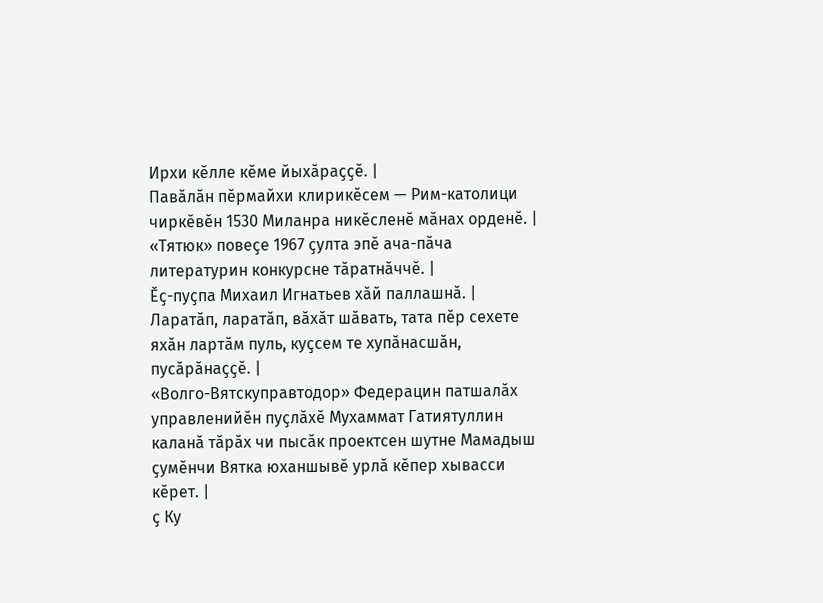Ирхи кӗлле кӗме йыхӑраҫҫӗ. |
Павӑлӑн пӗрмайхи клирикӗсем — Рим-католици чиркӗвӗн 1530 Миланра никӗсленӗ мӑнах орденӗ. |
«Тятюк» повеҫе 1967 ҫулта эпӗ ача-пӑча литературин конкурсне тӑратнӑччӗ. |
Ӗҫ-пуҫпа Михаил Игнатьев хӑй паллашнӑ. |
Ларатӑп, ларатӑп, вӑхӑт шӑвать, тата пӗр сехете яхӑн лартӑм пуль, куҫсем те хупӑнасшӑн, пусӑрӑнаҫҫӗ. |
«Волго-Вятскуправтодор» Федерацин патшалӑх управленийӗн пуҫлӑхӗ Мухаммат Гатиятуллин каланӑ тӑрӑх чи пысӑк проектсен шутне Мамадыш ҫумӗнчи Вятка юханшывӗ урлӑ кӗпер хывасси кӗрет. |
ҫ Ку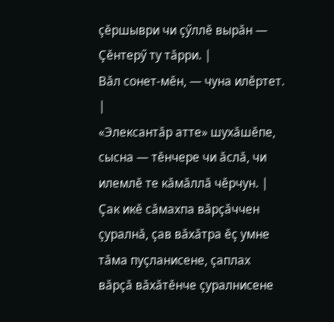ҫӗршыври чи ҫӳллӗ вырӑн — Ҫӗнтерӳ ту тӑрри. |
Вӑл сонет-мӗн, — чуна илӗртет. |
«Элексантӑр атте» шухӑшӗпе, сысна — тӗнчере чи ӑслӑ, чи илемлӗ те кӑмӑллӑ чӗрчун. |
Ҫак икӗ сӑмахпа вӑрҫӑччен ҫуралнӑ, ҫав вӑхӑтра ӗҫ умне тӑма пуҫланисене, ҫаплах вӑрҫӑ вӑхӑтӗнче ҫуралнисене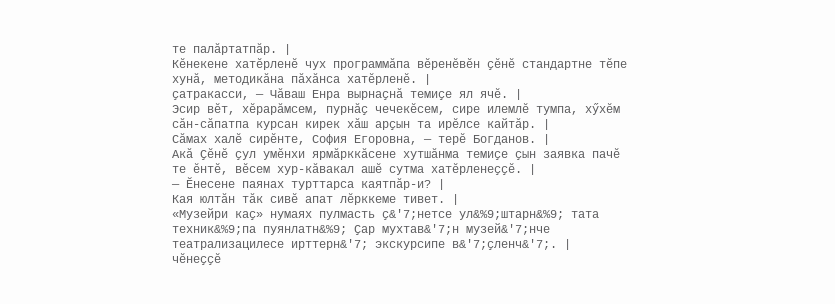те палӑртатпӑр. |
Кӗнекене хатӗрленӗ чух программӑпа вӗренӗвӗн ҫӗнӗ стандартне тӗпе хунӑ, методикӑна пӑхӑнса хатӗрленӗ. |
ҫатракасси, — Чӑваш Енра вырнаҫнӑ темиҫе ял ячӗ. |
Эсир вӗт, хӗрарӑмсем, пурнӑҫ чечекӗсем, сире илемлӗ тумпа, хӳхӗм сӑн-сӑпатпа курсан кирек хӑш арҫын та ирӗлсе кайтӑр. |
Сӑмах халӗ сирӗнте, София Егоровна, — терӗ Богданов. |
Акӑ Ҫӗнӗ ҫул умӗнхи ярмӑрккӑсене хутшӑнма темиҫе ҫын заявка пачӗ те ӗнтӗ, вӗсем хур-кӑвакал ашӗ сутма хатӗрленеҫҫӗ. |
— Ӗнесене паянах турттарса каятпӑр-и? |
Кая юлтӑн тӑк сивӗ апат лӗрккеме тивет. |
«Музейри каҫ» нумаях пулмасть ҫ&'7;нетсе ул&%9;штарн&%9; тата техник&%9;па пуянлатн&%9; Ҫар мухтав&'7;н музей&'7;нче театрализацилесе ирттерн&'7; экскурсипе в&'7;ҫленч&'7;. |
чӗнеҫҫӗ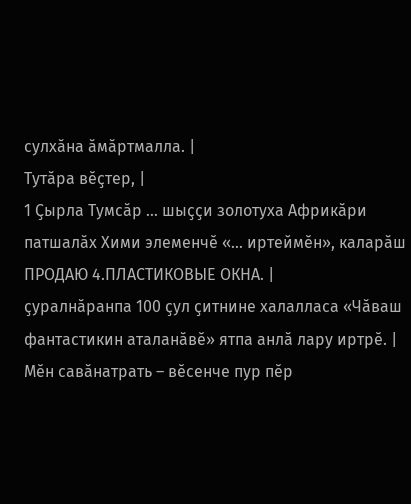сулхӑна ӑмӑртмалла. |
Тутӑра вӗҫтер, |
1 Ҫырла Тумсӑр … шыҫҫи золотуха Африкӑри патшалӑх Хими элеменчӗ «… иртеймӗн», каларӑш ПРОДАЮ 4.ПЛАСТИКОВЫЕ ОКНА. |
ҫуралнӑранпа 100 ҫул ҫитнине халалласа «Чӑваш фантастикин аталанӑвӗ» ятпа анлӑ лару иртрӗ. |
Мӗн савӑнатрать – вӗсенче пур пӗр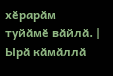хӗрарӑм туйӑмӗ вӑйлӑ. |
Ырӑ кӑмӑллӑ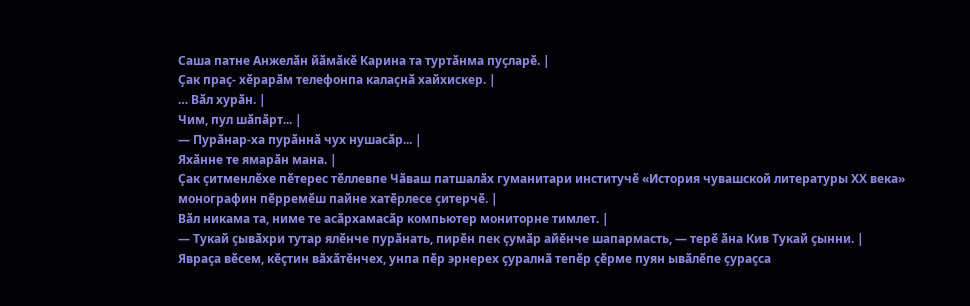Саша патне Анжелӑн йӑмӑкӗ Карина та туртӑнма пуҫларӗ. |
Ҫак праҫ- хӗрарӑм телефонпа калаҫнӑ хайхискер. |
… Вӑл хурӑн. |
Чим, пул шӑпӑрт... |
— Пурӑнар-ха пурӑннӑ чух нушасӑр... |
Яхӑнне те ямарӑн мана. |
Ҫак ҫитменлӗхе пӗтерес тӗллевпе Чӑваш патшалӑх гуманитари институчӗ «История чувашской литературы ХХ века» монографин пӗрремӗш пайне хатӗрлесе ҫитерчӗ. |
Вӑл никама та, ниме те асӑрхамасӑр компьютер мониторне тимлет. |
— Тукай ҫывӑхри тутар ялӗнче пурӑнать, пирӗн пек ҫумӑр айӗнче шапармасть, — терӗ ӑна Кив Тукай ҫынни. |
Явраҫа вӗсем, кӗҫтин вӑхӑтӗнчех, унпа пӗр эрнерех ҫуралнӑ тепӗр ҫӗрме пуян ывӑлӗпе ҫураҫса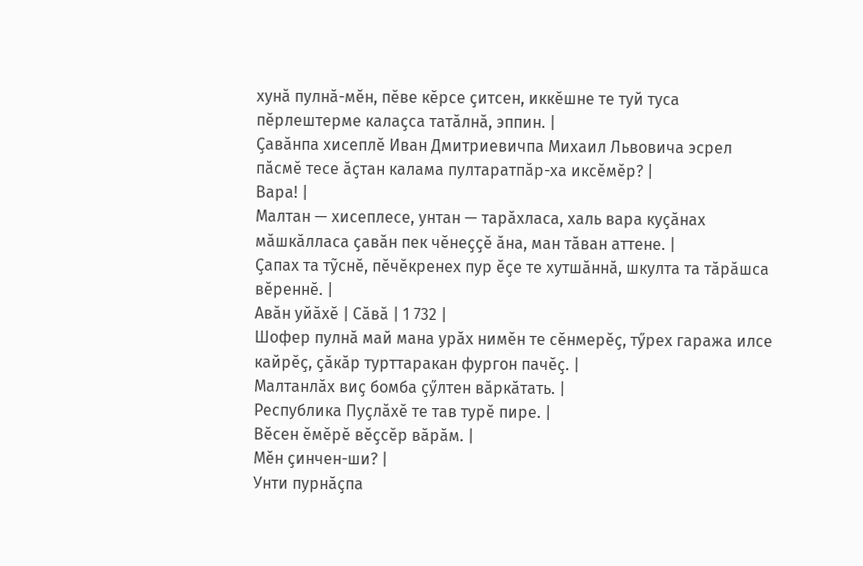хунӑ пулнӑ-мӗн, пӗве кӗрсе ҫитсен, иккӗшне те туй туса пӗрлештерме калаҫса татӑлнӑ, эппин. |
Ҫавӑнпа хисеплӗ Иван Дмитриевичпа Михаил Львовича эсрел пӑсмӗ тесе ӑҫтан калама пултаратпӑр-ха иксӗмӗр? |
Вара! |
Малтан — хисеплесе, унтан — тарӑхласа, халь вара куҫӑнах мӑшкӑлласа ҫавӑн пек чӗнеҫҫӗ ӑна, ман тӑван аттене. |
Ҫапах та тỹснӗ, пӗчӗкренех пур ӗҫе те хутшӑннӑ, шкулта та тӑрӑшса вӗреннӗ. |
Авӑн уйӑхӗ | Сӑвӑ | 1 732 |
Шофер пулнӑ май мана урӑх нимӗн те сӗнмерӗҫ, тӳрех гаража илсе кайрӗҫ, ҫӑкӑр турттаракан фургон пачӗҫ. |
Малтанлӑх виҫ бомба ҫӳлтен вӑркӑтать. |
Республика Пуҫлӑхӗ те тав турӗ пире. |
Вӗсен ӗмӗрӗ вӗҫсӗр вӑрӑм. |
Мӗн ҫинчен-ши? |
Унти пурнӑҫпа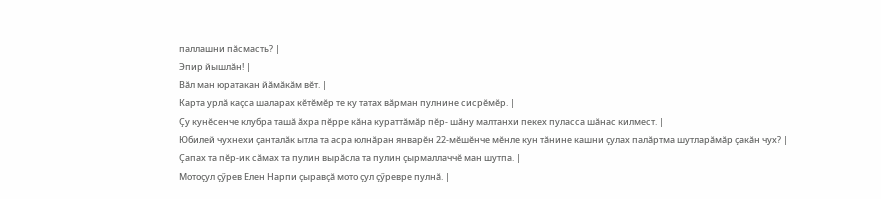паллашни пӑсмасть? |
Эпир йышлӑн! |
Вӑл ман юратакан йӑмӑкӑм вӗт. |
Карта урлӑ каҫса шаларах кӗтӗмӗр те ку татах вӑрман пулнине сисрӗмӗр. |
Ҫу кунӗсенче клубра ташӑ ӑхра пӗрре кӑна кураттӑмӑр пӗр- шӑну малтанхи пекех пуласса шӑнас килмест. |
Юбилей чухнехи ҫанталӑк ытла та асра юлнӑран январӗн 22-мӗшӗнче мӗнле кун тӑнине кашни ҫулах палӑртма шутларӑмӑр ҫакӑн чух? |
Ҫапах та пӗр-ик сӑмах та пулин вырӑсла та пулин ҫырмаллаччӗ ман шутпа. |
Мотоҫул ҫӳрев Елен Нарпи ҫыравҫӑ мото ҫул ҫӳревре пулнӑ. |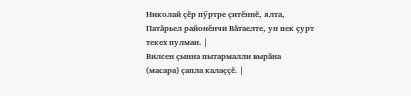Николай ҫӗр пӳртре ҫитӗннӗ, ялта, Патӑрьел районӗнчи Вӑтаелте, ун пек ҫурт текех пулман. |
Вилсен ҫынна пытармалли вырӑна (масара) ҫапла калаҫҫӗ. |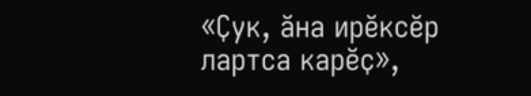«Ҫук, ӑна ирӗксӗр лартса карӗҫ»,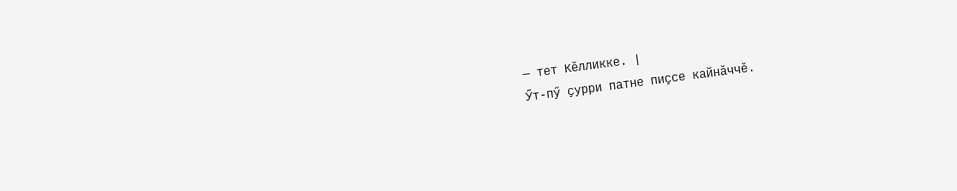— тет Кӗлликке. |
Ӳт-пӳ ҫурри патне пиҫсе кайнӑччӗ.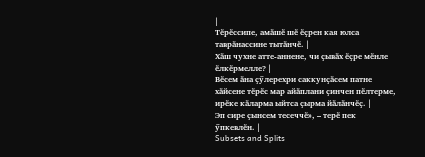|
Тӗрӗссипе, амӑшӗ шӗ ӗҫрен кая юлса таврӑнассине тытӑнчӗ. |
Хӑш чухне атте-аннене, чи ҫывӑх ӗҫре мӗнле ӗлкӗрмелле? |
Вӗсем ӑна ҫӳлерехри саккунҫӑсем патне хӑйсене тӗрӗс мар айӑплани ҫинчен пӗлтерме, ирӗке кӑларма ыйтса ҫырма йӑлӑнчӗҫ. |
Эп сире ҫынсем тесеччӗ», – терӗ пек ӳпкевлӗн. |
Subsets and Splits